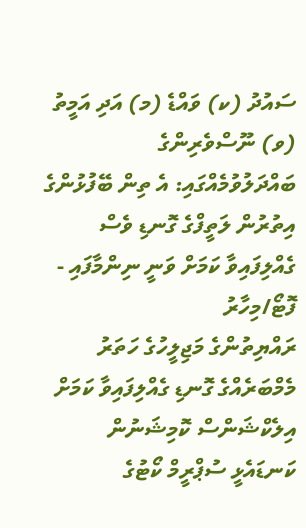ސައުދު (ކ) ވައްޑެ (މ) އަދި އަމީތު (ވ) ނޫސްވެރިންގެ ބައްދަލުވުމެއްގައި: އެ ތިން ބޭފުޅުންގެ އިތުރުން ލަތީފްގެ ގޮނޑި ވެސް ގެއްލިފައިވާ ކަމަށް ވަނީ ނިންމާފައި - ފޮޓޯ/މިހާރު
ރައްޔިތުންގެ މަޖިލީހުގެ ހަތަރު މެމްބަރެއްގެ ގޮނޑި ގެއްލިފައިވާ ކަމަށް އިލެކްޝަންސް ކޮމިޝަނުން ކަނޑައެޅީ ސުޕްރީމް ކޯޓުގެ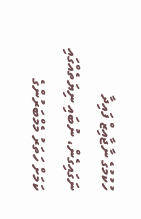ހުކުމުގެ ނާޖާއިޒް ފައިދާ ނަގައިގެން، ނުބައި ނިޔަތެއްގައި ކަމަށް ހަތަރު މެމްބަރުންގެ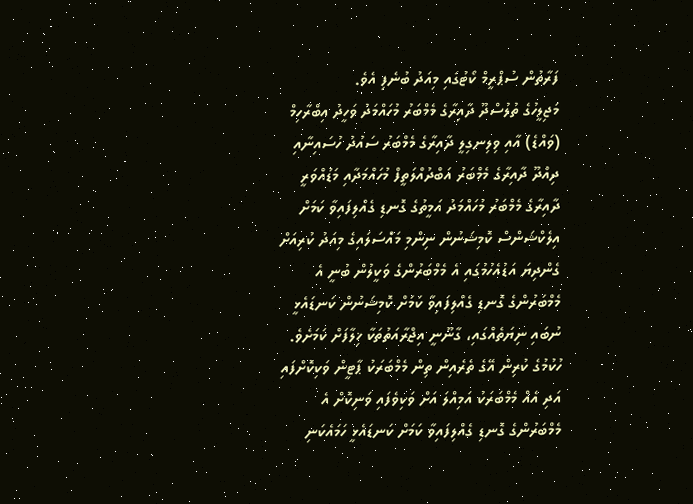ފަރާތުން ސުޕްރީމް ކޯޓުގައި މިއަދު ބުނެފި އެވެ.
މަޖިލީހުގެ ތުލުސްދޫ ދާއިރާގެ މެމްބަރު މުހައްމަދު ވަހީދު އިބްރާހިމް (ވައްޑެ) އާއި ވިލިނގިލީ ދާއިރާގެ މެމްބަރު ސައުދު ހުސައިނާއި ދިއްދޫ ދާއިރާގެ މެމްބަރު އަބްދުއްލަތީފް މުހައްމަދާއި މަޑުއްވަރީ ދާއިރާގެ މެމްބަރު މުހައްމަދު އަމީތުގެ ގޮނޑި ގެއްލިފައިވާ ކަމަށް އިލެކްޝަންސް ކޮމިޝަނުން ނިންމި މައްސަލައިގެ މިއަދު ކުރިއަށް ގެންދިޔަ އަޑުއެހުމުގައި އެ މެމްބަރުންގެ ވަކީލުން ބުނީ އެ މެމްބަރުންގެ ގޮނޑި ގެއްލިފައިވާ ކަމަށް ކޮމިޝަނުން ކަނޑައެޅީ ނުބައި ނިޔަތެއްގައި، ގާނޫނީ އިޖްރާއަތުތަކާ ޚިލާފަށް ކަމަށެވެ.
ހުކުމުގެ ކުރިން އޭގެ ތެރެއިން ތިން މެމްބަރަކު ޕާޓީން ވަކިކޮށްފައި އަދި އެއް މެމްބަރަކު އަމިއްލަ އަށް ވަކިވެފައި ވަނިކޮށް އެ މެމްބަރުންގެ ގޮނޑި ގެއްލިފައިވާ ކަމަށް ކަނޑައެޅީ ހަމައެކަނި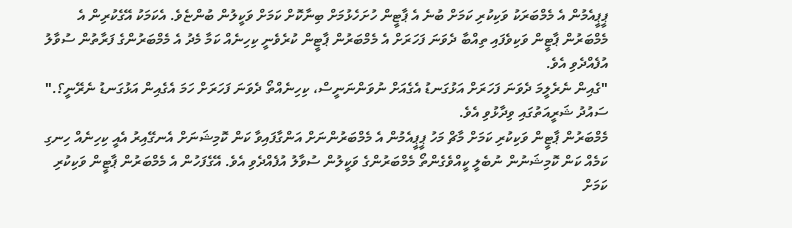ޕީޕީއެމުން އެ މެމްބަރަކު ވަކިކުރި ކަމަށް ބުނެ އެ ޕާޓީން ހުށަހެޅުމަށް ބިނާކޮށް ކަމަށް ވަކީލުން ބުންޏެވެ. އެކަމަކު އޭގެކުރިން އެ މެމްބަރުން ޕާޓީން ވަކިވެފައި ތިއްބާ ދެވަނަ ފަހަރަށް އެ މެމްބަރުން ޕާޓީން ކުރެވެނީ ކިހިނެއް ކަމާ މެދު އެ މެމްބަރުންގެ ފަރާތުން ސުވާލު އުފެއްދެވި އެވެ.
"ގެއިން ނެރެލީމަ ދެވަނަ ފަހަރަށް އަޅުގަނޑު އެގެއަށް ނުވަންނަނީސް، ކިހިނެއްތޯ ދެވަނަ ފަހަރަށް ހަމަ އެގެއިން އަޅުގަނޑު ނެރޭނީ؟." ސައުދު ޝަރީއަތުގައި ވިދާޅުވި އެވެ.
މެމްބަރުން ޕާޓީން ވަކިކުރި ކަމަށް މާޗް މަހު ޕީޕީއެމުން އެ މެމްބަރުންނަށް އަންގާފައިވާ ކަން ކޮމިޝަނަށް އެނގޭއިރު އެއީ ކިހިނެއް ހިނގި ކަމެއް ކަން ކޮމިޝަނުން ނުބެލީ ކީއްވެގެންތޯ މެމްބަރުންގެ ވަކީލުން ސުވާލު އުފެއްދެވި އެވެ. އޭގެފަހުން އެ މެމްބަރުން ޕާޓީން ވަކިކުރި ކަމަށް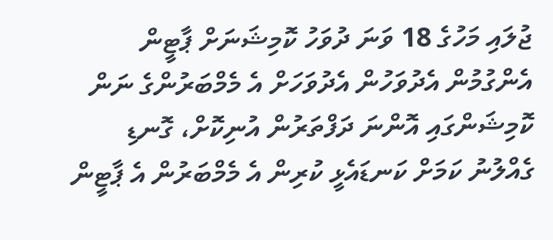ޖުލައި މަހުގެ 18 ވަނަ ދުވަހު ކޮމިޝަނަށް ޕާޓީން އެންގުމުން އެދުވަހުން އެދުވަހަށް އެ މެމްބަރުންގެ ނަން ކޮމިޝަންގައި އޮންނަ ދަފްތަރުން އުނިކޮށް، ގޮނޑި ގެއްލުނު ކަމަށް ކަނޑައެޅީ ކުރިން އެ މެމްބަރުން އެ ޕާޓީން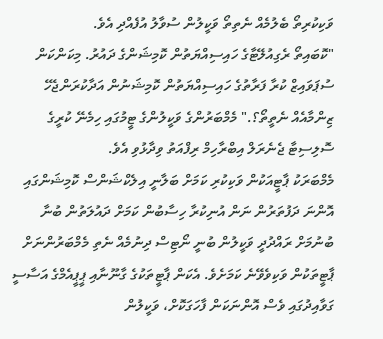ވަކިކުރިތޯ ބެލުމެއް ނެތިތޯ ވަކީލުން ސުވާލު އުފެއްދި އެވެ.
"ކޮބައިތޯ ރެގިއުލޭޓާގެ ހައިސިއްޔަތުން ކޮމިޝަންގެ ދައުރު. މިކަންކަން ސުޕަވައިޒް ކުރާ ފަރާތުގެ ހައިސިއްޔަތުން ކޮމިޝަނުން އަދާކުރަންޖެހޭ ޒިންމާއެއް ނެތީތޯ؟." މެމްބަރުންގެ ވަކީލުންގެ ޓީމުގައި ހިމެނޭ ކުރީގެ ސޮލިސިޓާ ޖެނެރަލް އިބްރާހިމް ރިފްއަތު ވިދާޅުވި އެވެ.
މެމްބަރަކު ޕާޓީއަކުން ވަކިކުރި ކަމަށް ބަލާނީ އިލެކްޝަންސް ކޮމިޝަންގައި އޮންނަ ދަފުތަރުން ނަން އުނިކުރާ ހިސާބުން ކަމަށް ދައުލަތުން ބުނާ ބުނުމަށް ރައްދުދީ ވަކީލުން ބުނީ ނޯޓިސް ދިނުމެއް ނެތި މެމްބަރުންނަށް ޕާޓީތަކުން ވަކިވެވޭނެ ކަމަށެވެ. އެކަން ޕާޓީތަކުގެ ގާނޫނާއި ޕީޕީއެމްގެ އަސާސީ ގަވާއިދުގައި ވެސް އޮންނަކަން ފާހަގަކޮށް، ވަކީލުން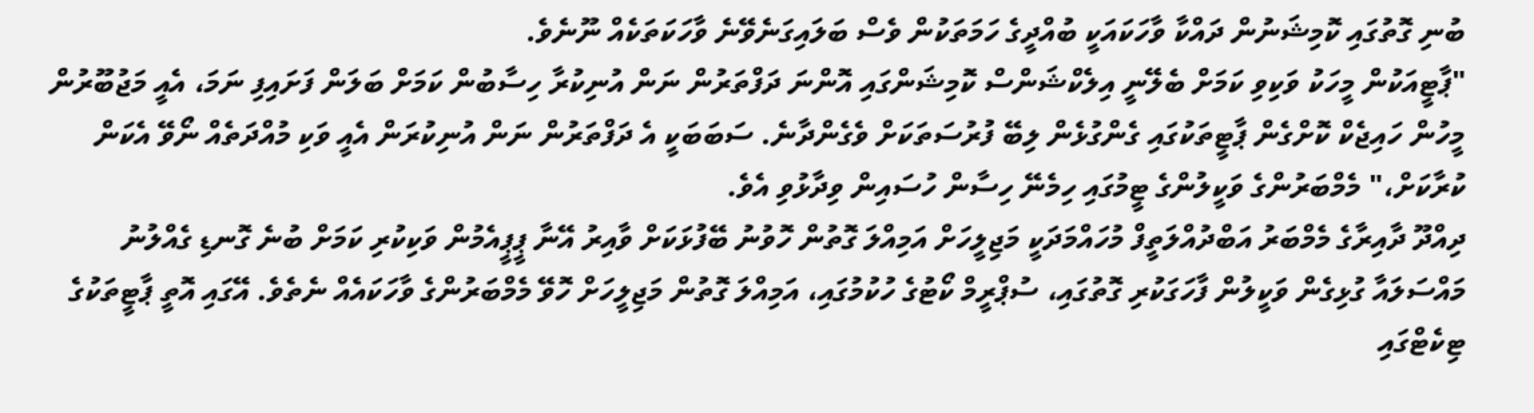ބުނި ގޮތުގައި ކޮމިޝަނުން ދައްކާ ވާހަކައަކީ ބުއްދީގެ ހަމަތަކުން ވެސް ބަލައިގަނެވޭނެ ވާހަކަތަކެއް ނޫނެވެ.
"ޕާޓީއަކުން މީހަކު ވަކިވި ކަމަށް ބެލޭނީ އިލެކްޝަންސް ކޮމިޝަންގައި އޮންނަ ދަފްތަރުން ނަން އުނިކުރާ ހިސާބުން ކަމަށް ބަލަން ފަށައިފި ނަމަ، އެއީ މަޖުބޫރުން މީހުން ހައިޖެކް ކޮށްގެން ޕާޓީތަކުގައި ގެންގުޅެން ލިބޭ ފުރުސަތަކަށް ވެގެންދާނެ. ސަބަބަކީ އެ ދަފްތަރުން ނަން އުނިކުރަން އެއީ ވަކި މުއްދަތެއް ނޯވޭ އެކަން ކުރާކަށް،" މެމްބަރުންގެ ވަކީލުންގެ ޓީމުގައި ހިމެނޭ ހިސާން ހުސައިން ވިދާޅުވި އެވެ.
ދިއްދޫ ދާއިރާގެ މެމްބަރު އަބްދުއްލަތީފް މުހައްމަދަކީ މަޖިލީހަށް އަމިއްލަ ގޮތުން ހޮވުނު ބޭފުޅަކަށް ވާއިރު އޭނާ ޕީޕީއެމުން ވަކިކުރި ކަމަށް ބުނެ ގޮނޑި ގެއްލުނު މައްސަލައާ ގުޅިގެން ވަކީލުން ފާހަގަކުރި ގޮތުގައި، ސުޕްރީމް ކޯޓުގެ ހުކުމުގައި، އަމިއްލަ ގޮތުން މަޖިލީހަށް ހޮވޭ މެމްބަރުންގެ ވާހަކައެއް ނެތެވެ. އޭގައި އޮތީ ޕާޓީތަކުގެ ޓިކެޓްގައި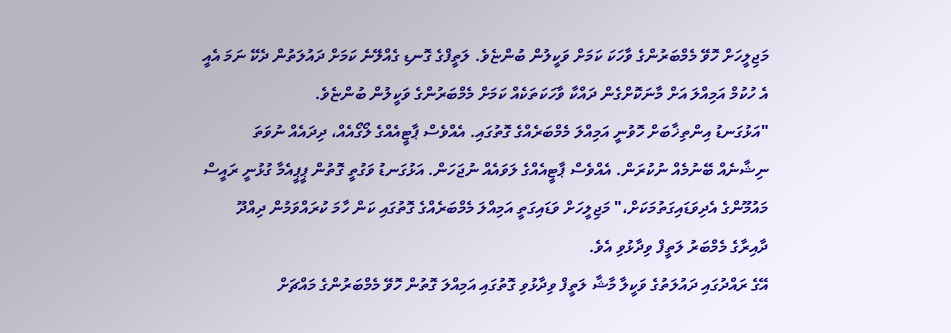މަޖިލީހަށް ހޮވޭ މެމްބަރުންގެ ވާހަކަ ކަމަށް ވަކީލުން ބުންޏެވެ. ލަތީފްގެ ގޮނޑި ގެއްލޭނެ ކަމަށް ދައުލަތުން ދެކޭ ނަމަ އެއީ އެ ހުކުމް އަމިއްލަ އަށް މާނަކޮށްގެން ދައްކާ ވާހަކަތަކެއް ކަމަށް މެމްބަރުންގެ ވަކީލުން ބުންޏެވެ.
"އަޅުގަނޑު އިންތިޚާބަށް ހޮވުނީ އަމިއްލަ މެމްބަރެއްގެ ގޮތުގައި. އެއްވެސް ޕާޓީއެއްގެ ލޯގޯއެއް، ދިދައެއް ނުވަތަ ނިޝާނެއް ބޭނުމެއް ނުކުރަން. އެއްވެސް ޕާޓީއެއްގެ ލަވައެއް ނުޖަހަން. އަޅުގަނޑު ވަގުތީ ގޮތުން ޕީޕީއެމާ ގުޅުނީ ރައީސް މައުމޫންގެ އެދިވަޑައިގަތުމަކަށް،" މަޖިލީހަށް ވަޑައިގަތީ އަމިއްލަ މެމްބަރެއްގެ ގޮތުގައި ކަން ހާމަ ކުރައްވަމުން ދިއްދޫ ދާއިރާގެ މެމްބަރު ލަތީފް ވިދާޅުވި އެވެ.
އޭގެ ރައްދުގައި ދައުލަތުގެ ވަކީލާ މާޝާ ލަތީފް ވިދާޅުވި ގޮތުގައި އަމިއްލަ ގޮތުން ހޮވޭ މެމްބަރުންގެ މައްޗަށް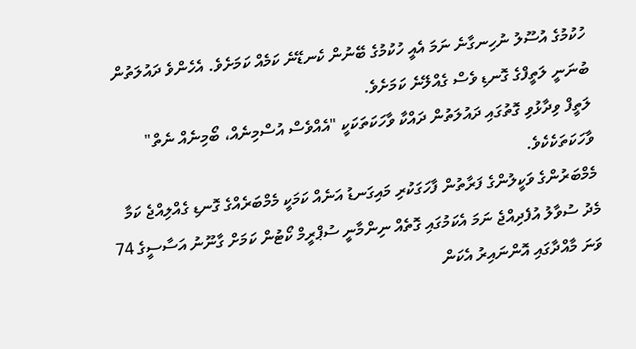ހުކުމުގެ އުސޫލު ނުހިނގާނެ ނަމަ އެއީ ހުކުމުގެ ބޭނުން ކެނޑޭނެ ކަމެއް ކަމަށެވެ. އެހެންވެ ދައުލަތުން ބުނަނީ ލަތީފްގެ ގޮނޑި ވެސް ގެއްލޭނެ ކަމަށެވެ.
ލަތީފް ވިދާޅުވި ގޮތުގައި ދައުލަތުން ދައްކާ ވާހަކަތަކަކީ "އެއްވެސް އުސްމިނެއް، ބޯމިނެއް ނެތް" ވާހަކަތަކެކެވެ.
މެމްބަރުންގެ ވަކީލުންގެ ފަރާތުން ފާހަގަކުރި މައިގަނޑު އަނެއް ކަމަކީ މެމްބަރެއްގެ ގޮނޑި ގެއްލިއްޖެ ކަމާ މެދު ސުވާލު އުފެދިއްޖެ ނަމަ އެކަމުގައި ގޮތެއް ނިންމާނީ ސުޕްރީމް ކޯޓުން ކަމަށް ގާނޫނު އަސާސީގެ 74 ވަނަ މާއްދާގައި އޮންނައިރު އެކަން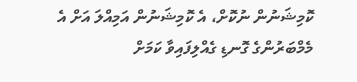ކޮމިޝަނުން ނުކޮށް، އެ ކޮމިޝަނުން އަމިއްލަ އަށް އެ މެމްބަރުންގެ ގޮނޑި ގެއްލިފައިވާ ކަމަށް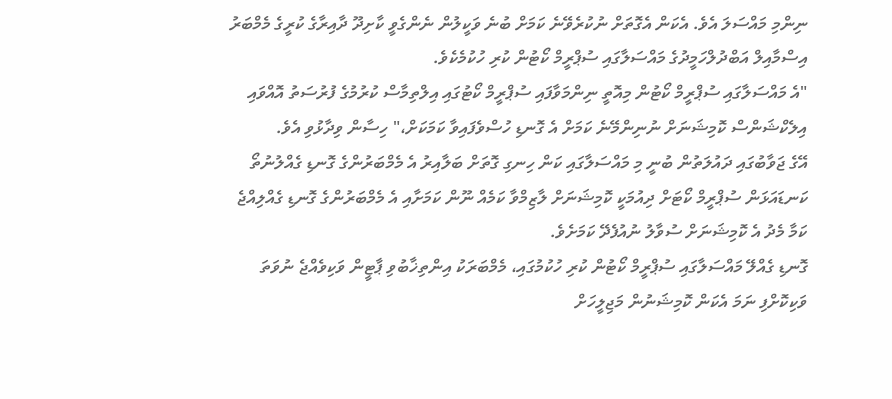ނިންމި މައްސަލަ އެވެ. އެކަން އެގޮތަށް ނުކުރެވޭނެ ކަމަށް ބުނެ ވަކީލުން ނެންގެވީ ކާށިދޫ ދާއިރާގެ ކުރީގެ މެމްބަރު އިސްމާއިލް އަބްދުލްހަމީދުގެ މައްސަލާގައި ސުޕްރީމް ކޯޓުން ކުރި ހުކުމެކެވެ.
"އެ މައްސަލާގައި ސުޕްރީމް ކޯޓުން މިއޮތީ ނިންމަވާފައި ސުޕްރީމް ކޯޓުގައި އިލްތިމާސް ކުރުމުގެ ފުރުސަތު އޮއްވައި އިލެކްޝަންސް ކޮމިޝަނަށް ނުނިންމޭނެ ކަމަށް އެ ގޮނޑި ހުސްވެފައިވާ ކަމަކަށް،" ހިސާން ވިދާޅުވި އެވެ.
އޭގެ ޖަވާބުގައި ދައުލަތުން ބުނީ މި މައްސަލާގައި ކަން ހިނގި ގޮތަށް ބަލާއިރު އެ މެމްބަރުންގެ ގޮނޑި ގެއްލުނުތޯ ކަނޑައަޅަން ސުޕްރީމް ކޯޓަށް ދިއުމަކީ ކޮމިޝަނަށް ލާޒިމްވާ ކަމެއް ނޫން ކަމަށާއި އެ މެމްބަރުންގެ ގޮނޑި ގެއްލިއްޖެ ކަމާ މެދު އެ ކޮމިޝަނަށް ސުވާލު ނުއުފެދޭ ކަމަށެވެ.
ގޮނޑި ގެއްލޭ މައްސަލާގައި ސުޕްރީމް ކޯޓުން ކުރި ހުކުމުގައި، މެމްބަރަކު އިންތިޚާބުވި ޕާޓީން ވަކިވެއްޖެ ނުވަތަ ވަކިކޮށްފި ނަމަ އެކަން ކޮމިޝަނުން މަޖިލީހަށް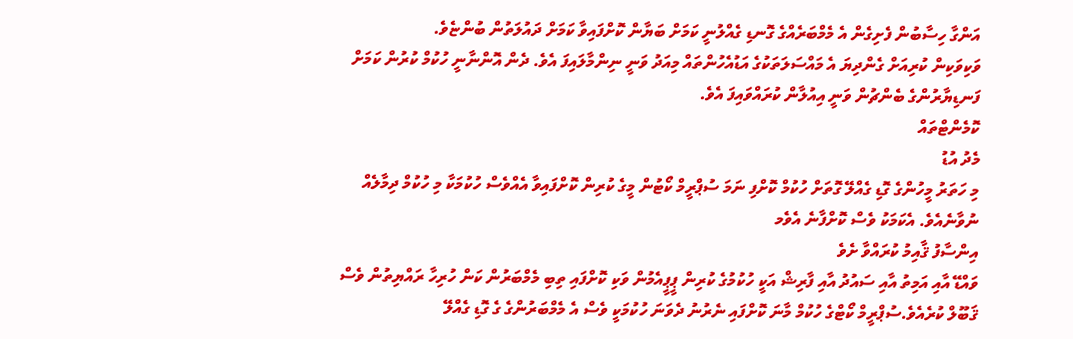އަންގާ ހިސާބުން ފެށިގެން އެ މެމްބަރެއްގެ ގޮނޑި ގެއްލުނީ ކަމަށް ބަޔާން ކޮށްފައިވާ ކަމަށް ދައުލަތުން ބުންޏެވެ.
ވަކިވަކިން ކުރިއަށް ގެންދިޔަ އެ މައްސަލަތަކުގެ އަޑުއެހުންތައް މިއަދު ވަނީ ނިންމާލައިފަ އެވެ. ދެން އޮންނާނީ ހުކުމް ކުރުން ކަމަށް ފަނޑިޔާރުންގެ ބެންޗުން ވަނީ އިއުލާން ކުރައްވައިފަ އެވެ.
ކޮމެންޓްތައް
މެދު އުޑު
މި ހަތަރު މީހުންގެ ގޮޑި ގެއްލޭ ގޮތަށް ހުކުމް ކޮށްފި ނަމަ ސުޕްރީމް ކޯޓުން މީގެ ކުރިން ކޮށްފައިވާ އެއްވެސް ހުކުމަކާ މި ހުކުމް ދިމާލެއް ނުވާނެއެވެ. އެކަމަކު ވެސް ކޮށްފާނެ އެވެމ
އިންސާފު ޤާއިމު ކުރައްވާ ށެވެ
ވައްޑޭ އާއި އަމިތު އާއި ސައުދު އާއި ފާރިޝް އަކީ ހުކުމުގެ ކުރިން ޕީޕީއެމުން ވަކި ކޮށްފައި ތިބި މެމްބަރުން ކަން ހުރިހާ ރައްޔިތުން ވެސް ޤަބޫލް ކުރެއެވެ.ސުޕްރީމް ކޯޓްގެ ހުކުމް މާނަ ކޮށްފައި ނެރުނު ދެވަނަ ހުކުމަކީ ވެސް އެ މެމްބަރުންގެ ގެ ގޮޑި ގެއްލޭ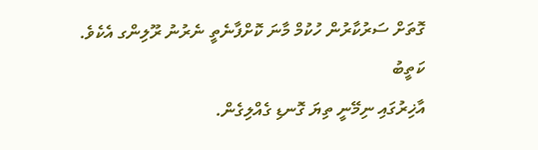ގޮތަށް ސަރުކާރުން ހުކުމް މާނަ ކޮށްފާނެތީ ނެރުނު ރޫލިންގ އެކެވެ.
ކަތީބު
އާޚިރުގައި ނިމޭނީ ތިޔަ ގޮނޑި ގެއްލިގެން.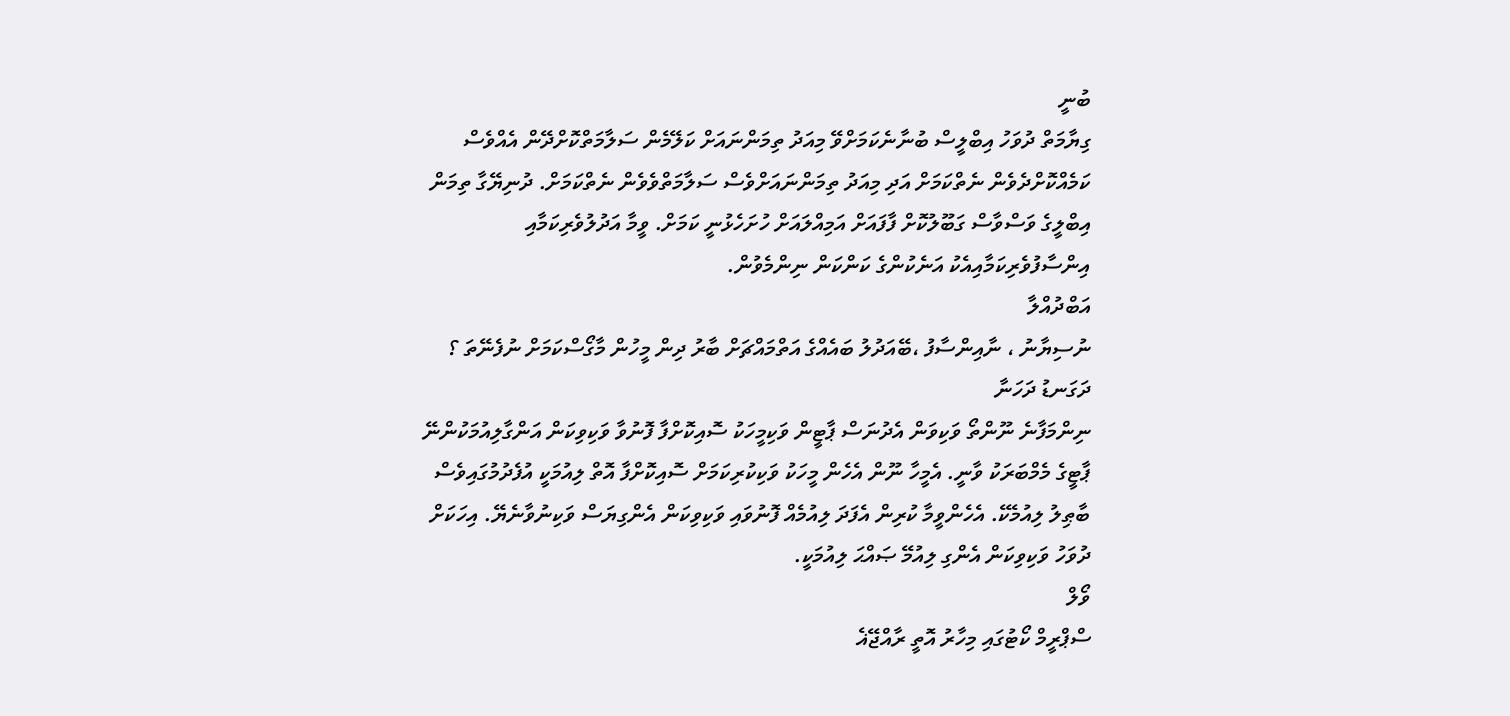ބުނީ
ގިޔާމަތް ދުވަހު އިބްލީސް ބުނާނެކަމަށްވޭ މިއަދު ތިމަންނައަށް ކަލޭމެން ސަލާމަތްކޮށްދޭން އެއްވެސް ކަމެއްކޮށްދެވެން ނެތްކަމަށް އަދި މިއަދު ތިމަންނައަށްވެސް ސަލާމަތްވެވެން ނެތްކަމަށް. ދުނިޔޭގާ ތިމަން އިބްލީގެ ވަސްވާސް ގަބޫލުކޮށް ފާފައަށް އަމިއްލައަށް ހުށަހެޅުނީ ކަމަށް. ވީމާ އަދުލުވެރިކަމާއި އިންސާފުވެރިކަމާއިއެކު އަނެކުންގެ ކަންކަން ނިންމެވުން.
އަބްދުއްލާ
ނުސިޔާނު ، ނާއިންސާފު ،ބޭއަދުލު ބައެއްގެ އަތްމައްޗަށް ބާރު ދިން މީހުން މާގޯސްކަމަށް ނުފެނޭތަ ؟
ދަގަނޑު ދަހަނާ
ނިންމަފާނެ ނޫންތޯ ވަކިވަން އެދުނަސް ޕާޓީން ވަކިމީހަކު ސޮއިކޮށްފާ ފޮނުވާ ވަކިވިކަން އަންގާލިއުމަކުންނޭ ޕާޓީގެ މެމްބަރަކު ވާނީ. އެމީހާ ނޫން އެހެން މީހަކު ވަކިކުރިކަމަށް ސޮއިކޮށްފާ އޮތް ލިއުމަކީ އުފެދުމުގައިވެސް ބާޠިލު ލިއުމެކޭ. އެހެންވީމާ ކުރިން އެފަދަ ލިއުމެއް ފޮނުވައި ވަކިވިކަން އެންގިޔަސް ވަކިނުވާނެޔޭ. އިހަކަށް ދުވަހު ވަކިވިކަން އެންގި ލިއުމޭ ޞައްޙަ ލިއުމަކީ.
ވޯލް
ސްޕްރީމް ކޯޓުގައި މިހާރު އޮތީ ރާއްޖޭޣެ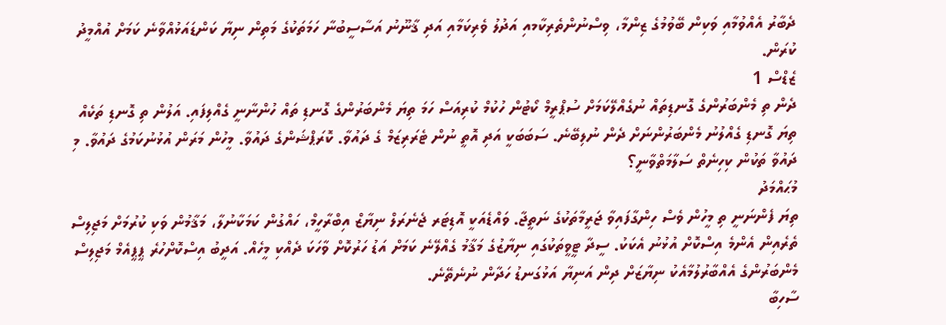ދެބާރު އެއްވުމާއި ވަކިން ބޭވުމުގެ ޒިންމާ، ވިސްނުންތެރިކާމއި އަދުލު ވެރިކަމާއި އަދި ޤާނޫނު އަސާސީބުނާ ހަމަތަކުގެ މަތިން ނިޔާ ކަންޑައަޅުއްވާނެ ކަމަށް އުއްމީދު ކުރަން.
ޒެޑްސް 1
ދެން ތި މެންބަރުންގެ ގޮނޑިތައް ނުގެއްލޭކަމަށް ސުޕްރީމް ކޯޓުން ހުކުމް ކުރިއަސް ހަމަ ތިޔަ މެންބަރުންގެ ގޮނޑި ތައް ހުންނާނީ ގެއްލިފައި. އަލުން ތި ގޮނޑި ތަކެއް ތިޔަ ގޮނޑި ގެއްލުނު މެންބަރުންނަށް ދެން ނުލިބޭނެ. ސަބަބަކީ އަދި އޮތީ ނުން ޓެރަރިޒަމް ގެ ދައުވާ. ކޮރަޕްޝަންގެ ދައުވާ. މީހުން މަރަން އުޅުނުކަމުގެ ދައުވާ. މި ދައުވާ ތަކުން ކިހިނެތް ސަލާމަތްވާނީ؟
މުޙައްމަދު
ތިޔަ ފެންނަނީ ތި މީހުން ވެސް ހިންގާފައިވާ ޖަރީމާތަކުގެ ނަތީޖާ. ވައްޑެއަކީ އޮޑިޓަރ ޖެނެރަލް ނިޔާޒް އިބްރާހީމް، ހައްގުން ކަމަކާނުލާ، މަޤާމުން ވަކި ކުރުމަށް މަޖިލިސް ތެރެއިން އެންމެ އިސްކޮށް އުޅުނު އެކަކު. ސީދާ ޓީވީތަކުގައި ނިޔާޒުގެ މަޤާމު ގެއްލޭނެ ކަމަށް އަޑު ހަރުކޮށް ވާހަކަ ދެއްކި މީހެއް. އަދީބު އިސްކޮށްހުރެ ޕީޕީއެމް މަޖިލިސް މެންބަރުންގެ އެއްބާރުލުމާއެކު ނިޔާޒަށް ދިން އަނިޔާ އަޅުގަނޑު ހަދާން ނުނެތޭނެ.
ސާހިބާ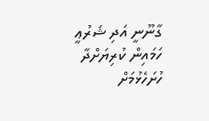ގާނޫނީ އަދި ޝަރުޢީ ހަމައިން ކުރިޔަށްދާ ހުށަހެޅުމަށް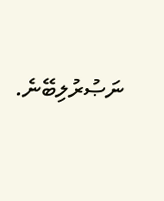ނަޞުރުލިބޭނެ.